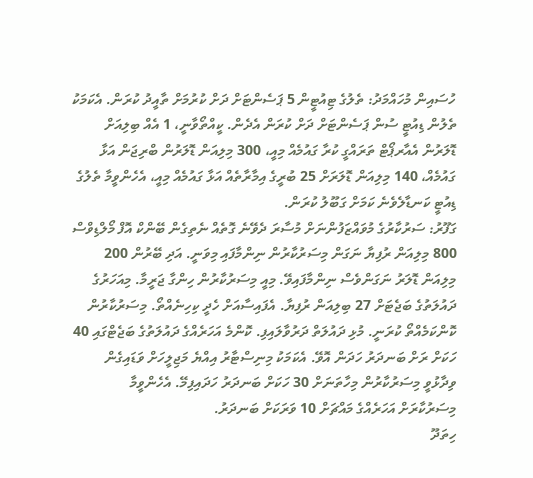ހުސައިން މުހައްމަދު: ތެލުގެ ޓިއުޓީން 5 ޕަސެންޓަށް ދަށް ކުރުމަށް ތާއީދު ކުރަން. އެކަމަކު ތެލުން ޑިއުޓީ ސުން ޕަސެންޓަށް ދަށް ކުރަން އެދެން. ކީއްތޯވާނީ، 1 އެއް ބިލިއަށް ޑޮލަރުން އެއާރޕޯޓް ތަރައްގީ ކުރާ ގައުމެއް މިއީ، 300 މިލިއަން ޑޮލަރުން ބްރިޖަން އަޅާ ގައުމެއް، 140 މިލިއަން ޑޮލަރަށް 25 ބުރީގެ އިމާރާތެއް އަޅާ ގައުމެއް މިއީ، އެހެންވީމާ ތެލުގެ ޑިއުޓީ ކަނޑާލެވެނެ ކަމަށް ގަބޫލު ކުރަން.
ގަފޫރު: ސަރުކާރުގެ މުވައްޒަފުންނަށް މުސާރަ ދެވޭނެ ގޮތެއް ނެތިގެން ބޭންކް އޮފް މޯލްޑިވްސް 800 މިލިއަން ރުފިޔާ ނަގަން މިސަރުކާރުން ނިންމާފައި މިވަނީ. އަދި ބޭރުން 200 މިލިއަން ޑޮލަރު ނަގަންވެސް ނިންމާފައިވޭ. މިއީ މިސަރުކާރުން ހިންގާ ޖަރީމާ. މިއަހަރުގެ ދައުލަތުގެ ބަޖެޓަށް 27 ބިލިއަން ރުފިޔާ. އެފައިސާއަށް ހެދީ ކިހިނެއްތޯ. މިސަރުކާރުން ކޮންކަމެއްތޯ ކުރަނީ. މުޅި ދައުލަތް ދަރުވާލައިފި. ކޮންމެ އަހަރެއްގެ ދައުލަތުގެ ބަޖެޓްގައި 40 ހަކަށް ރަށް ބަނދަރު ހަދަން އޮވޭ. އެކަމަކު މިނިސްޓާރު އިއްޔެ މަޖިލީހަށް ވަޑައިގެން ވިދާޅުވީ މިސަރުކާރުން މިހާތަނަށް 30 ހަކަށް ބަނދަރު ހަދައިފިމޭ. އެހެންވީމާ މިސަރުކާރަށް އަހަރެއްގެ މައްޗަށް 10 ވަރަކަށް ބަނދަރު.
ހިތަދޫ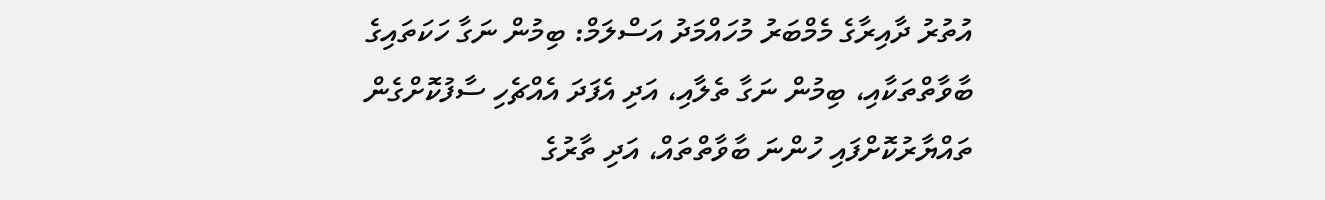އުތުރު ދާއިރާގެ މެމްބަރު މުހައްމަދު އަސްލަމް: ބިމުން ނަގާ ހަކަތައިގެ ބާވާތްތަކާއި، ބިމުން ނަގާ ތެލާއި، އަދި އެފަދަ އެއްޗެހި ސާފުކޮށްގެން ތައްޔާރުކޮށްފައި ހުންނަ ބާވާތްތައް، އަދި ތާރުގެ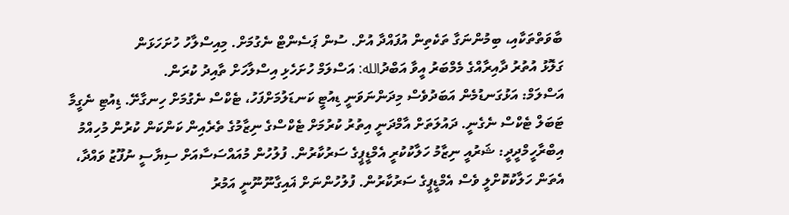ބާވަތްތަކާއި، ބިމުންނަގާ ތަކެތިން އުފައްދާ އުށް. ސުން ޕަސެންޓް ނެގުމަށް. މިއިސްލާހު ހުށަހަޅަން
ގަލޮޅު އުތުރު ދާއިރާއްގެ މެމްބަރު އީވާ އަބްދުالله: އަސްލަމް ހުށަހެޅި އިސްލާހަށް ތާއިދު ކުރަން.
އަސްލަމް: އަޅުގަނޑުމެން އަބަދުވެސް މިދަންނަވަނީ ޑިއުޓީ ކަނޑަލުމަށްފަހު، ޓެކްސް ނެގުމަށް ހިނގާށޭ. ޑިއުޓި ނެގީމާ ޓަބަލް ޓެކްސް ނެގެނީ. ދައުލަތަށް އާމްދަނީ އިތުރު ކުރުމަށް ޓެކްސްގެ ނިޒާމުގެ ތެރެއިން ކަންކަން ކުރުން މުހިއްމު
އިބްރާހީމްދީދީ: ޝަރުއީ ނިޒާމު ހަލާކުކުރީ އެމްޑީޕީގެ ސަރުކާރުން. ފުލުހުން މުއައްސަސާއަށް ސިޔާސީ ނުފޫޒު ވައްދާ، އެތަން ހަލާކުކޮށްލީ ވެސް އެމްޑީޕީގެ ސަރުކާރުން. ފުލުހުންނަށް ޣައިގާނޫނޫނީ އަމުރު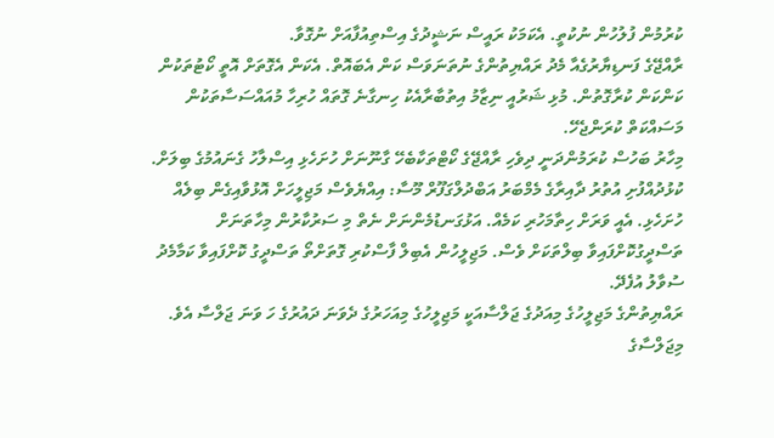ކުރުމުން ފުލުހުން ނުކުތީ. އެކަމަކު ރައީސް ނަޝީދުގެ އިސްތިއުފާއަށް ނުގޮވާ.
ރާއްޖޭގެ ފަނޑިޔާރުގެއާ މެދު ރައްޔިތުންގެ ނުތަނަވަސް ކަން އެބައޮތް. އެކަން އެގޮތަށް އޮތީ ކޯޓުތަކުން ކަންކަން ކުރާގޮތުން. މުޅި ޝަރުއީ ނިޒާމު އިތުބާރާއެކު ހިނގާނެ ގޮތައް ހުރިހާ މުއައްސަސާތަކުން މަސައްކަތް ކުރަންޖެހޭ.
މިހާރު ބަހުސް ކުރަމުންދަނީ ދިވެހި ރާއްޖޭގެ ކޯޓްތަކާބެހޭ ގާނޫނަށް ހުށަހެޅި އިސްލާހު ގެނައުމުގެ ބިލަށް.
ކުޅުދުއްފުށި އުތުރު ދާއިރާގެ މެމްބަރު އަބްދުލްގަފޫރް މޫސާ: އިއްޔެވެސް މަޖިލީހަށް އޮޅުވާއިގެން ބިލެއް ހުށަހެޅި. އެއީ ވަރަށް ހިތާމަހުރި ކަމެއް. އަޅުގަނޑުމެންނަށް ނެތް މި ސަރުކާރުން މިހާތަނަށް ތަސްދީގުކޮށްފައިވާ ބިލްތަކަށް ވެސް. މަޖިލީހުން އެބިލް ފާސްކުރި ގޮތަށްތޯ ތަސްދީގު ކޮށްފައިވާ ކަމާމެދު ސުވާލު އުފެދޭ.
ރައްޔިތުންގެ މަޖިލީހުގެ މިއަދުގެ ޖަލްސާއަކީ މަޖިލީހުގެ މިއަހަރުގެ ދެވަނަ ދައުރުގެ ހަ ވަނަ ޖަލްސާ އެވެ.
މިޖަލްސާގެ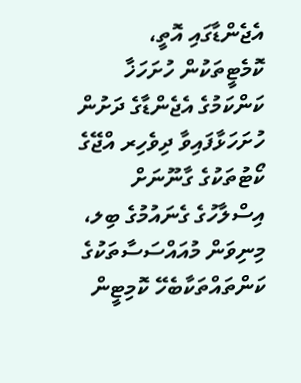އެޖެންޑާގައި އޮތީ، ކޮމެޓީތަކުން ހުށަހަޚާ ކަންކަމުގެ އެޖެންޑާގެ ދަށުން ހުށަހަޅާފައިވާ ދިވެހިރ އްޖޭގެ ކޯޓުތަކުގެ ގާނޫނަށް އިސްލާހުގެ ގެނައުމުގެ ބިލ، މިނިވަން މުއައްސަސާތަކުގެ ކަންތައްތަކާބެހޭ ކޮމިޓީން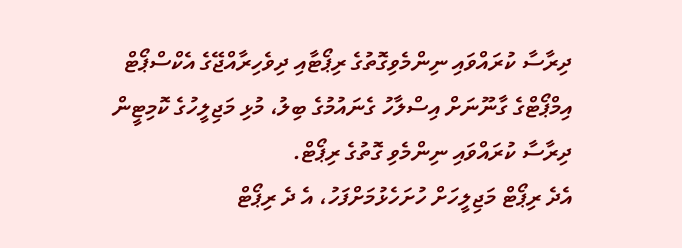ދިރާސާ ކުރައްވައި ނިންމެވިގޮތުގެ ރިޕޯޓާއި ދިވެހިރާއްޖޭގެ އެކްސްޕޯޓް އިމްޕޯޓްގެ ގާނޫނަށް އިސްލާހު ގެނައުމުގެ ބިލު، މުޅި މަޖިލީހުގެ ކޮމިޓީން ދިރާސާ ކުރައްވައި ނިންމެވި ގޮތުގެ ރިޕޯޓް.
އެދެ ރިޕޯޓް މަޖިލީހަށް ހުށަހެޅުމަށްފަހު، އެ ދެ ރިޕޯޓް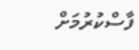ފާސްކުރުމަށް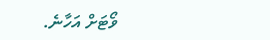ވޯޓަށް އަހާނެ.